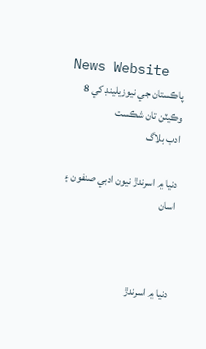News Website
پاڪستان جي نيوزيلينڊ کي 8 وڪيٽن تان شڪست
ادب بلاگ

دنيا ۾ اسرندڙ نيون ادبي صنفون ۽ اسان



دنيا ۾ اسرندڙ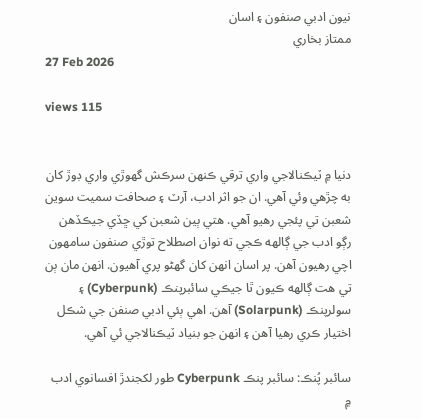نيون ادبي صنفون ۽ اسان
ممتاز بخاري
27 Feb 2026

views 115


دنيا ۾ ٽيڪنالاجي واري ترقي ڪنهن سرڪش گهوڙي واري ڊوڙ کان به چڙهي وئي آهي. ان جو اثر ادب، آرٽ ۽ صحافت سميت سوين شعبن تي پئجي رهيو آهي. هتي ٻين شعبن کي ڇڏي جيڪڏهن رڳو ادب جي ڳالهه ڪجي ته نوان اصطلاح توڙي صنفون سامهون اچي رهيون آهن. پر اسان انهن کان گهڻو پري آهيون. انهن مان ٻن تي هت ڳالهه ڪيون ٿا جيڪي سائبرپنڪ (Cyberpunk) ۽ سولرپنڪ (Solarpunk) آهن. اهي ٻئي ادبي صنفن جي شڪل اختيار ڪري رهيا آهن ۽ انهن جو بنياد ٽيڪنالاجي ئي آهي.

سائبر پُنڪ: سائبر پنڪ Cyberpunk طور لکجندڙ افسانوي ادب ۾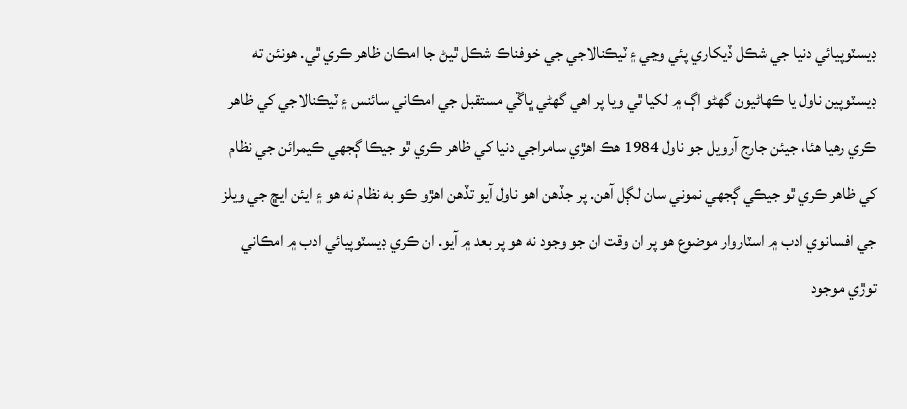ڊيسٽوپيائي دنيا جي شڪل ڏيکاري پئي وڃي ۽ ٽيڪنالاجي جي خوفناڪ شڪل ٿيڻ جا امڪان ظاهر ڪري ٿي. هونئن ته ڊيسٽوپين ناول يا ڪهاڻيون گهڻو اڳ ۾ لکيا ٿي ويا پر اهي گهڻي ڀاڱي مستقبل جي امڪاني سائنس ۽ ٽيڪنالاجي کي ظاهر ڪري رهيا هئا، جيئن جارج آرويل جو ناول 1984 هڪ اهڙي سامراجي دنيا کي ظاهر ڪري ٿو جيڪا ڳجهي ڪيمرائن جي نظام کي ظاھر ڪري ٿو جيڪي ڳجهي نموني سان لڳل آهن. پر جڏهن اهو ناول آيو تڏهن اهڙو ڪو به نظام نه هو ۽ ايئن ايڇ جي ويلز جي افسانوي ادب ۾ اسٽاروار موضوع هو پر ان وقت ان جو وجود نه هو پر بعد ۾ آيو. ان ڪري ڊيسٽوپيائي ادب ۾ امڪاني توڙي موجود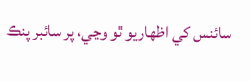سائنس کي اظهاريو ٿو وڃي، پر سائبر پنڪ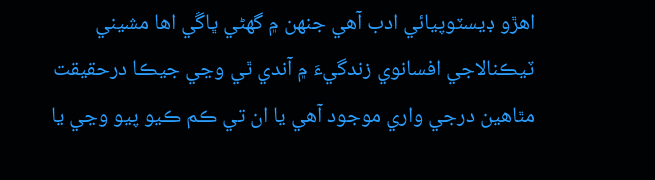اهڙو ڊيسٽوپيائي ادب آهي جنهن ۾ گهڻي ڀاڱي اها مشيني ٽيڪنالاجي افسانوي زندگيءَ ۾ آندي ٿي وڃي جيڪا درحقيقت مٿاهين درجي واري موجود آهي يا ان تي ڪم ڪيو پيو وڃي يا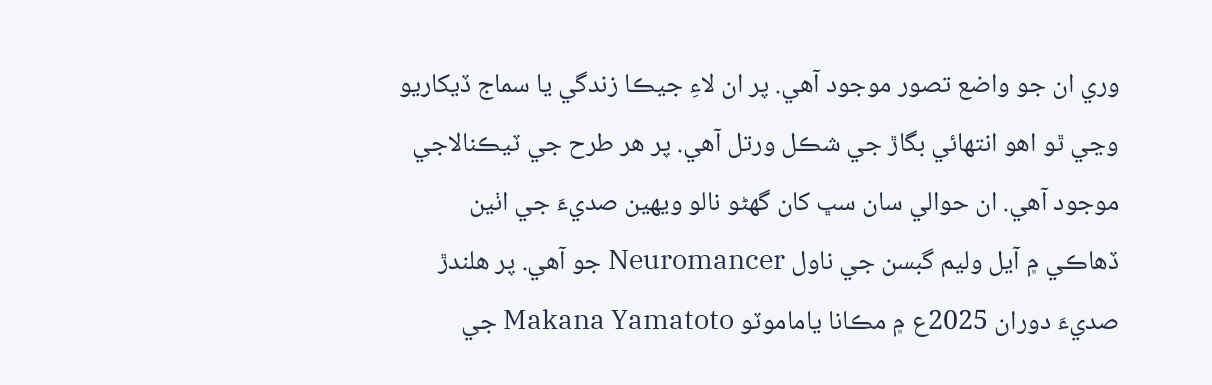وري ان جو واضع تصور موجود آهي. پر ان لاءِ جيڪا زندگي يا سماج ڏيکاريو وڃي ٿو اهو انتهائي بگاڙ جي شڪل ورتل آهي. پر هر طرح جي ٽيڪنالاجي موجود آهي. ان حوالي سان سڀ کان گهڻو نالو ويهين صديءَ جي اٺين ڏهاڪي ۾ آيل وليم گبسن جي ناول Neuromancer جو آهي. پر هلندڙ صديءَ دوران 2025ع ۾ مڪانا ياماموٽو Makana Yamatoto جي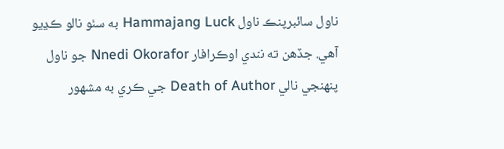ناول سائبرپنڪ ناول Hammajang Luck به سٺو نالو ڪڍيو آهي. جڏهن ته نندي اوڪرافار Nnedi Okorafor جو ناول پنهنجي نالي Death of Author جي ڪري به مشهور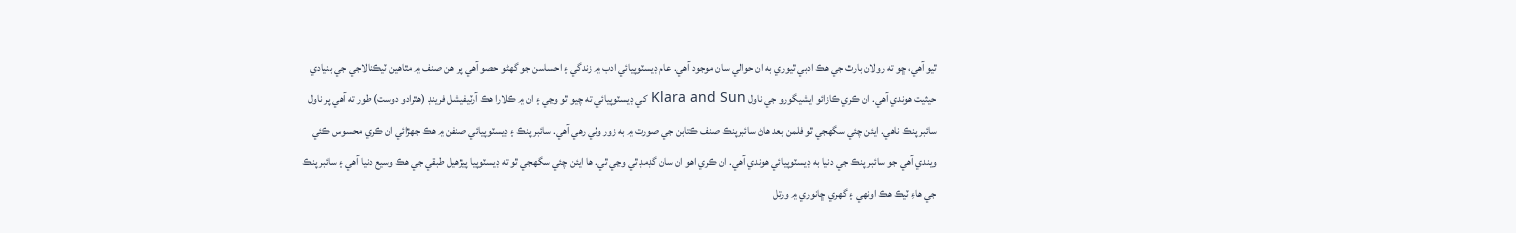ٿيو آهي، ڇو ته رولان بارٿ جي هڪ ادبي ٿيوري به ان حوالي سان موجود آهي. عام ڊيسٽوپيائي ادب ۾ زندگي ۽ احساسن جو گهڻو حصو آهي پر هن صنف ۾ مٿاهين ٽيڪنالاجي جي بنيادي حيثيت هوندي آهي. ان ڪري ڪازائو ايشيگورو جي ناول Klara and Sun کي ڊيسٽوپيائي ته چيو ٿو وڃي ۽ ان ۾ ڪلارا هڪ آرٽيفيشل فرينڊ (هٿرادو دوست) طور ته آهي پر ناول سائبر پنڪ ناهي. ايئن چئي سگهجي ٿو فلمن بعد هاڻ سائبرپنڪ صنف ڪتابن جي صورت ۾ به زور وٺي رهي آهي. سائبر پنڪ ۽ ڊيسٽوپيائي صنفن ۾ هڪ جهڙائي ان ڪري محسوس ڪئي ويندي آهي جو سائبر پنڪ جي دنيا به ڊيسٽوپيائي هوندي آهي. ان ڪري اهو ان سان گڊمڊ ٿي وڃي ٿي. ها ايئن چئي سگهجي ٿو ته ڊيسٽوپيا پيڙهيل طبقي جي هڪ وسيع دنيا آهي ۽ سائبر پنڪ جي هاءِ ٽيڪ هڪ اونهي ۽ گهري ڇانوري ۾ ورتل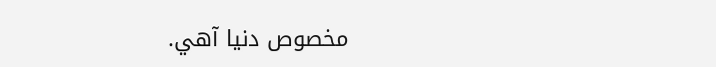مخصوص دنيا آهي.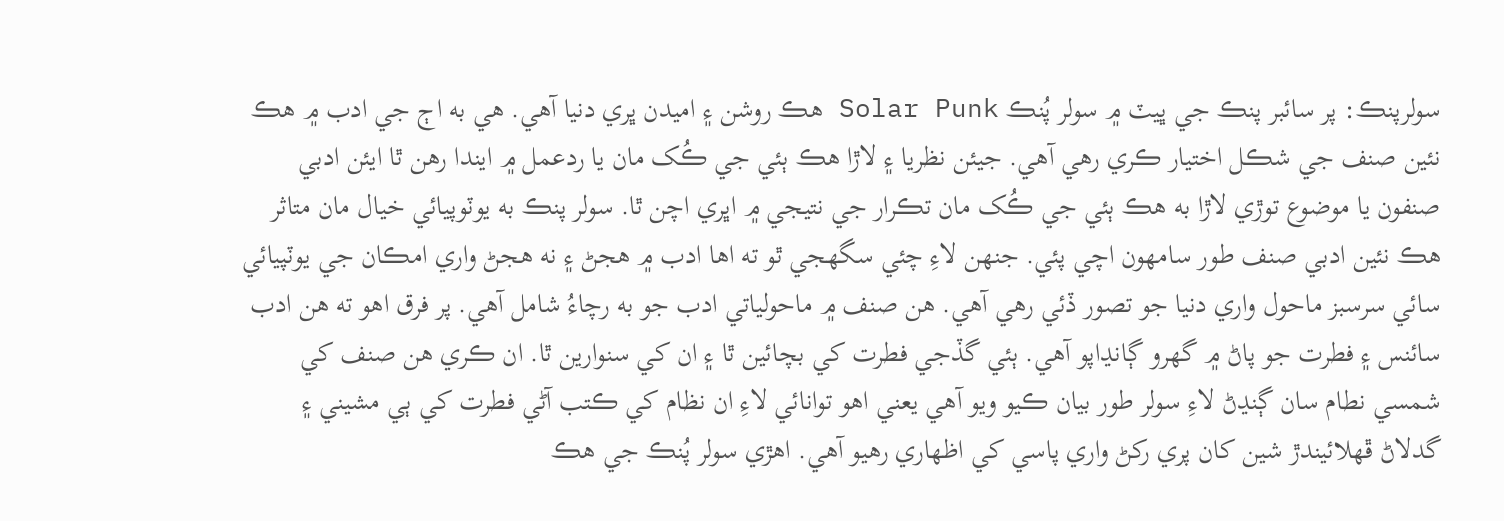سولرپنڪ: پر سائبر پنڪ جي ڀيٽ ۾ سولر پُنڪ Solar Punk هڪ روشن ۽ اميدن ڀري دنيا آهي. هي به اڄ جي ادب ۾ هڪ نئين صنف جي شڪل اختيار ڪري رهي آهي. جيئن نظريا ۽ لاڙا هڪ ٻئي جي ڪُک مان يا ردعمل ۾ ايندا رهن ٿا ايئن ادبي صنفون يا موضوع توڙي لاڙا به هڪ ٻئي جي ڪُک مان تڪرار جي نتيجي ۾ اڀري اچن ٿا. سولر پنڪ به يوٽوپيائي خيال مان متاثر هڪ نئين ادبي صنف طور سامهون اچي پئي. جنهن لاءِ چئي سگهجي ٿو ته اها ادب ۾ ھجڻ ۽ نه هجڻ واري امڪان جي يوٽپيائي سائي سرسبز ماحول واري دنيا جو تصور ڏئي رهي آهي. هن صنف ۾ ماحولياتي ادب جو به رچاءُ شامل آهي. پر فرق اهو ته هن ادب سائنس ۽ فطرت جو پاڻ ۾ گهرو ڳانڍاپو آهي. ٻئي گڏجي فطرت کي بچائين ٿا ۽ ان کي سنوارين ٿا. ان ڪري هن صنف کي شمسي نطام سان ڳنڍڻ لاءِ سولر طور بيان ڪيو ويو آهي يعني اهو توانائي لاءِ ان نظام کي ڪتب آڻي فطرت کي ٻي مشيني ۽ گدلاڻ ڦهلائيندڙ شين کان پري رکڻ واري پاسي کي اظهاري رهيو آهي. اهڙي سولر پُنڪ جي هڪ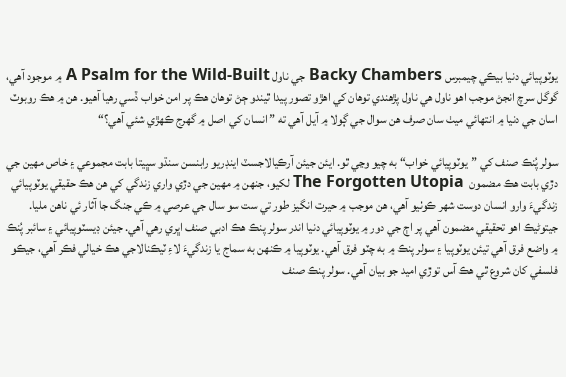يوٽوپيائي دنيا بيڪي چيمبرس Backy Chambers جي ناول A Psalm for the Wild-Built ۾ موجود آهي، گوگل سرچ انجڻ موجب اهو ناول هي ناول پڙهندي توهان کي اهڙو تصور پيدا ٿيندو ڄڻ توهان هڪ پر امن خواب ڏسي رهيا آهيو. هن ۾ هڪ روبوٽ اسان جي دنيا ۾ انتهائي ميٺ سان صرف هن سوال جي ڳولا ۾ آيل آهي ته ”انسان کي اصل ۾ گهرج ڪهڙي شئي آهي؟“

سولر پُنڪ صنف کي ”يوٽوپيائي خواب“ به چيو وڃي ٿو. ايئن جيئن آرڪيالاجسٽ اينڊريو رابنسن سنڌو سڀيتا بابت مجموعي ۽ خاص مهين جي دڙي بابت هڪ مضمون  The Forgotten Utopia لکيو، جنهن ۾ مهين جي دڙي واري زندگي کي هن هڪ حقيقي يوٽوپيائي زندگيءَ وارو انسان دوست شهر ڪوٺيو آهي، هن موجب ۾ حيرت انگيز طور تي ست سو سال جي عرصي ۾ ڪي جنگ جا آثار ئي ناهن مليا. جيتوڻيڪ اهو تحقيقي مضمون آهي پر اڄ جي دور ۾ يوٽوپيائي دنيا اندر سولر پنڪ هڪ ادبي صنف اڀري رهي آهي. جيئن ڊيسٽوپيائي ۽ سائبر پُنڪ ۾ واضع فرق آهي تيئن يوٽوپيا ۽ سولر پنڪ ۾ به چٽو فرق آهي. يوٽوپيا ۾ ڪنهن به سماج يا زندگيءَ لاءِ ٽيڪنالاجي هڪ خيالي فڪر آهي، جيڪو فلسفي کان شروع ٿي هڪ آس توڙي اميد جو بيان آهي. سولر پنڪ صنف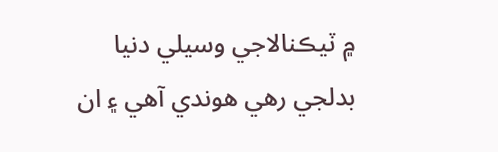۾ ٽيڪنالاجي وسيلي دنيا بدلجي رهي هوندي آهي ۽ ان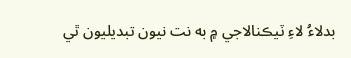بدلاءُ لاءِ ٽيڪنالاجي ۾ به نت نيون تبديليون ٿي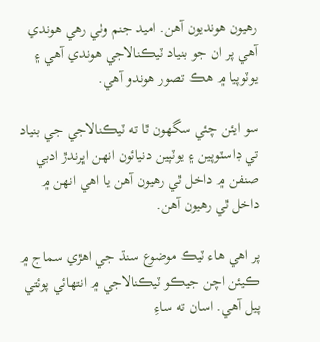رهيون هونديون آهن. اميد جنم وٺي رهي هوندي آهي پر ان جو بنياد ٽيڪنالاجي هوندي آهي ۽ يوٽوپيا ۾ هڪ تصور هوندو آهي.

سو ايئن چئي سگهون ٿا ته ٽيڪنالاجي جي بنياد تي ڊاسٽوپين ۽ يوٽپين دنيائون انهن اڀرندڙ ادبي صنفن ۾ داخل ٿي رهيون آھن يا اهي انهن ۾ داخل ٿي رهيون آهن.

پر اهي هاء ٽيڪ موضوع سنڌ جي اهڙي سماج ۾ ڪيئن اچن جيڪو ٽيڪنالاجي ۾ انتهائي پوئتي پيل آھي. اسان ته ساءِ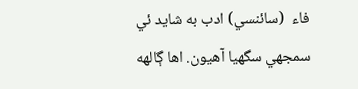فاء  (سائنسي) ادب به شايد ئي سمجهي سگهيا آھيون. اها ڳالهه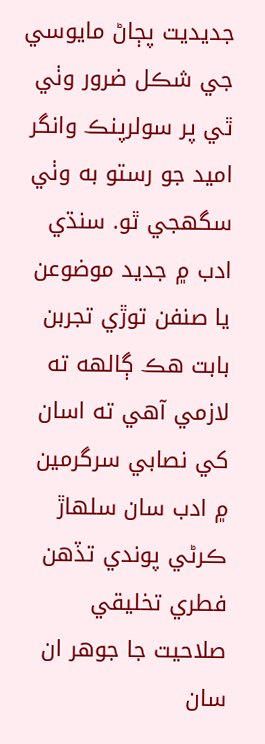جديديت پڄاڻ مايوسي جي شڪل ضرور وٺي ٿي پر سولرپنڪ وانگر اميد جو رستو به وٺي سگهجي ٿو. سنڌي ادب ۾ جديد موضوعن يا صنفن توڙي تجربن بابت هڪ ڳالهه ته لازمي آھي ته اسان کي نصابي سرگرمين ۾ ادب سان سلهاڙ ڪرڻي پوندي تڏهن فطري تخليقي صلاحيت جا جوهر ان سان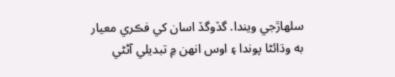سلهاڙجي ويندا. گڏوگڏ اسان کي فڪري معيار به وڌائڻا پوندا ۽ اوس انهن ۾ تبديلي آڻڻي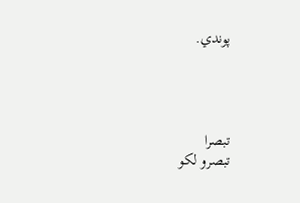پوندي.




تبصرا
تبصرو لکو